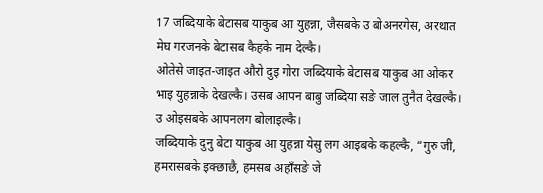17 जब्दियाके बेटासब याकुब आ युहन्ना, जैसबके उ बोअनरगेस, अरथात मेघ गरजनके बेटासब कैहके नाम देल्कै।
ओतेसे जाइत-जाइत औरो दुइ गोरा जब्दियाके बेटासब याकुब आ ओकर भाइ युहन्नाके देखल्कै। उसब आपन बाबु जब्दिया सङे जाल तुनैत देखल्कै। उ ओइसबके आपनलग बोलाइल्कै।
जब्दियाके दुनु बेटा याकुब आ युहन्ना येसु लग आइबके कहल्कै, “गुरु जी, हमरासबके इक्छाछै, हमसब अहाँसङे जे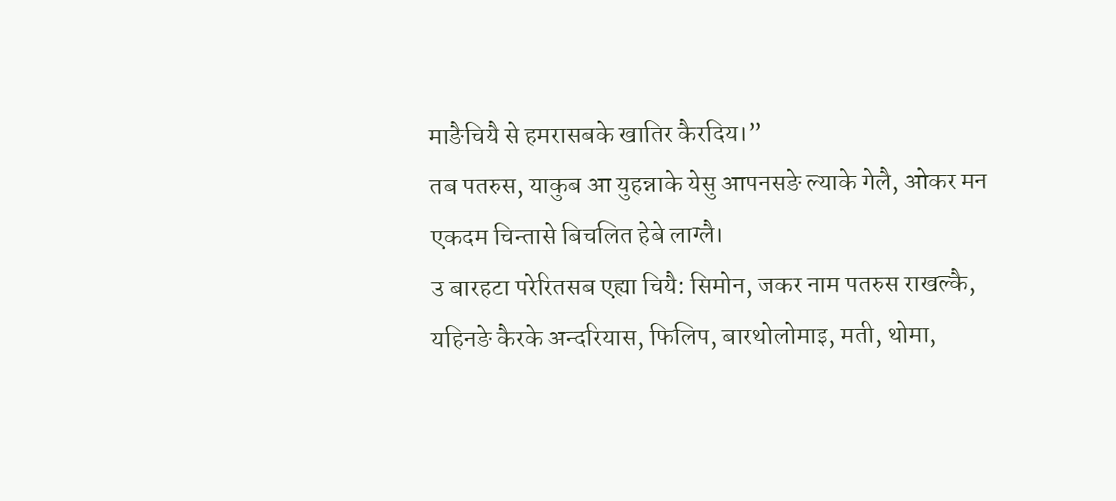माङैचियै से हमरासबके खातिर कैरदिय।”
तब पतरुस, याकुब आ युहन्नाके येसु आपनसङे ल्याके गेलै, ओकर मन एकदम चिन्तासे बिचलित हेबे लाग्लै।
उ बारहटा परेरितसब एह्या चियै: सिमोन, जकर नाम पतरुस राखल्कै,
यहिनङे कैरके अन्दरियास, फिलिप, बारथोलोमाइ, मती, थोमा,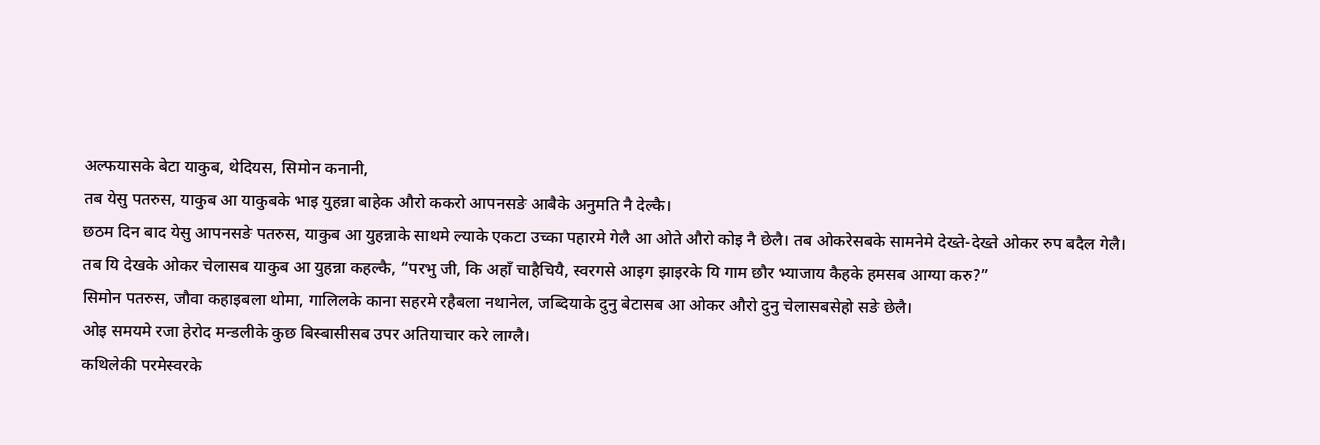अल्फयासके बेटा याकुब, थेदियस, सिमोन कनानी,
तब येसु पतरुस, याकुब आ याकुबके भाइ युहन्ना बाहेक औरो ककरो आपनसङे आबैके अनुमति नै देल्कै।
छठम दिन बाद येसु आपनसङे पतरुस, याकुब आ युहन्नाके साथमे ल्याके एकटा उच्का पहारमे गेलै आ ओते औरो कोइ नै छेलै। तब ओकरेसबके सामनेमे देख्ते-देख्ते ओकर रुप बदैल गेलै।
तब यि देखके ओकर चेलासब याकुब आ युहन्ना कहल्कै, “परभु जी, कि अहाँ चाहैचियै, स्वरगसे आइग झाइरके यि गाम छौर भ्याजाय कैहके हमसब आग्या करु?”
सिमोन पतरुस, जौवा कहाइबला थोमा, गालिलके काना सहरमे रहैबला नथानेल, जब्दियाके दुनु बेटासब आ ओकर औरो दुनु चेलासबसेहो सङे छेलै।
ओइ समयमे रजा हेरोद मन्डलीके कुछ बिस्बासीसब उपर अतियाचार करे लाग्लै।
कथिलेकी परमेस्वरके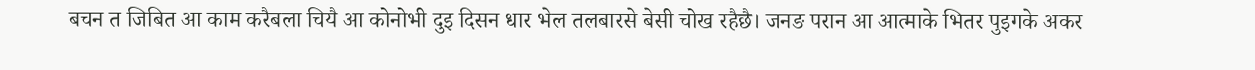बचन त जिबित आ काम करैबला चियै आ कोनोभी दुइ दिसन धार भेल तलबारसे बेसी चोख रहैछै। जनङ परान आ आत्माके भितर पुइगके अकर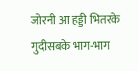जोरनी आ हड्डी भितरके गुदीसबके भाग-भाग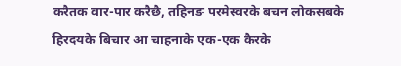करैतक वार-पार करैछै, तहिनङ परमेस्वरके बचन लोकसबके हिरदयके बिचार आ चाहनाके एक-एक कैरके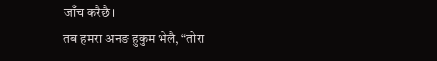जाँच करैछै।
तब हमरा अनङ हुकुम भेलै, “तोरा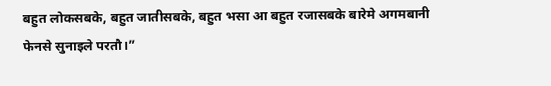बहुत लोकसबके, बहुत जातीसबके, बहुत भसा आ बहुत रजासबके बारेमे अगमबानी फेनसे सुनाइले परतौ।”